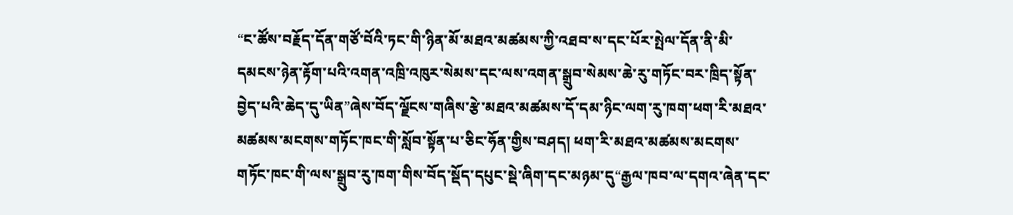“ང་ཚོས་བརྗོད་དོན་གཙོ་བོའི་ཏང་གི་ཉིན་མོ་མཐའ་མཚམས་ཀྱི་འཐབ་ས་དང་པོར་སྤེལ་དོན་ནི་མི་དམངས་ཉེན་རྟོག་པའི་འགན་འཁྲི་འཁུར་སེམས་དང་ལས་འགན་སྒྲུབ་སེམས་ཆེ་རུ་གཏོང་བར་ཁྲིད་སྟོན་བྱེད་པའི་ཆེད་དུ་ཡིན”ཞེས་བོད་ལྗོངས་གཞིས་རྩེ་མཐའ་མཚམས་དོ་དམ་ཉིང་ལག་རུ་ཁག་ཕག་རི་མཐའ་མཚམས་མངགས་གཏོང་ཁང་གི་སློབ་སྟོན་པ་ཅིང་ཧོན་གྱིས་བཤད། ཕག་རི་མཐའ་མཚམས་མངགས་གཏོང་ཁང་གི་ལས་སྒྲུབ་རུ་ཁག་གིས་བོད་སྡོད་དཔུང་སྡེ་ཞིག་དང་མཉམ་དུ“རྒྱལ་ཁབ་ལ་དགའ་ཞེན་དང་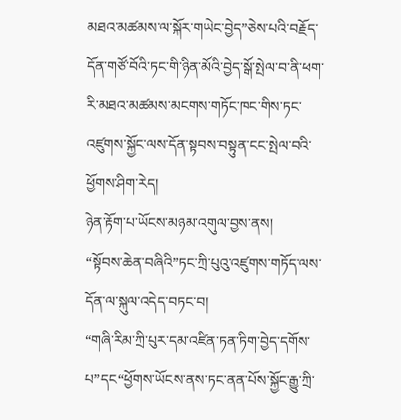མཐའ་མཚམས་ལ་སྐོར་གཡེང་བྱེད”ཅེས་པའི་བརྗོད་དོན་གཙོ་བོའི་ཏང་གི་ཉིན་མོའི་བྱེད་སྒོ་སྤེལ་བ་ནི་ཕག་རི་མཐའ་མཚམས་མངགས་གཏོང་ཁང་གིས་ཏང་འཛུགས་སྐྱོང་ལས་དོན་སྟབས་བསྟུན་ངང་སྤེལ་བའི་ཕྱོགས་ཤིག་རེད།
ཉེན་རྟོག་པ་ཡོངས་མཉམ་འགུལ་བྱས་ནས།
“སྟོབས་ཆེན་བཞིའི”ཏང་ཀྲི་པུའུ་འཛུགས་གཏོད་ལས་དོན་ལ་སྐུལ་འདེད་བཏང་བ།
“གཞི་རིམ་ཀྲི་པུར་དམ་འཛིན་ཏན་ཏིག་བྱེད་དགོས་པ”དང“ཕྱོགས་ཡོངས་ནས་ཏང་ནན་པོས་སྐྱོང་རྒྱུ་ཀྲི་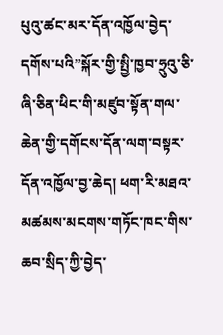པུའུ་ཚང་མར་དོན་འཁྱོལ་བྱེད་དགོས་པའི”སྐོར་གྱི་སྤྱི་ཁྱབ་ཧྲུའུ་ཅི་ཞི་ཅིན་ཕིང་གི་མཛུབ་སྟོན་གལ་ཆེན་གྱི་དགོངས་དོན་ལག་བསྟར་དོན་འཁྱོལ་བྱ་ཆེད། ཕག་རི་མཐའ་མཚམས་མངགས་གཏོང་ཁང་གིས་ཆབ་སྲིད་ཀྱི་བྱེད་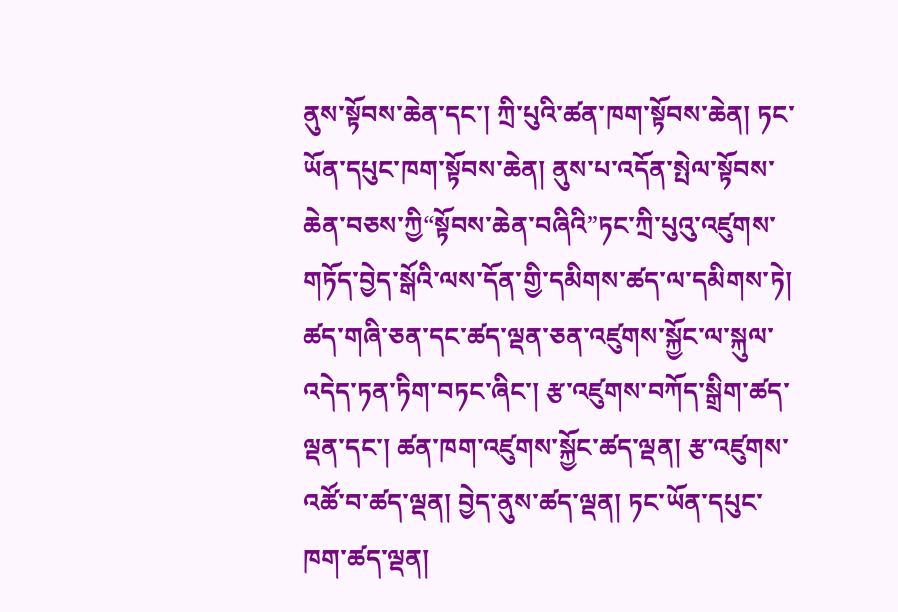ནུས་སྟོབས་ཆེན་དང་། ཀྲི་པུའི་ཚན་ཁག་སྟོབས་ཆེན། ཏང་ཡོན་དཔུང་ཁག་སྟོབས་ཆེན། ནུས་པ་འདོན་སྤེལ་སྟོབས་ཆེན་བཅས་ཀྱི“སྟོབས་ཆེན་བཞིའི”ཏང་ཀྲི་པུའུ་འཛུགས་གཏོད་བྱེད་སྒོའི་ལས་དོན་གྱི་དམིགས་ཚད་ལ་དམིགས་ཏེ། ཚད་གཞི་ཅན་དང་ཚད་ལྡན་ཅན་འཛུགས་སྐྱོང་ལ་སྐུལ་འདེད་ཏན་ཏིག་བཏང་ཞིང་། རྩ་འཛུགས་བཀོད་སྒྲིག་ཚད་ལྡན་དང་། ཚན་ཁག་འཛུགས་སྐྱོང་ཚད་ལྡན། རྩ་འཛུགས་འཚོ་བ་ཚད་ལྡན། བྱེད་ནུས་ཚད་ལྡན། ཏང་ཡོན་དཔུང་ཁག་ཚད་ལྡན།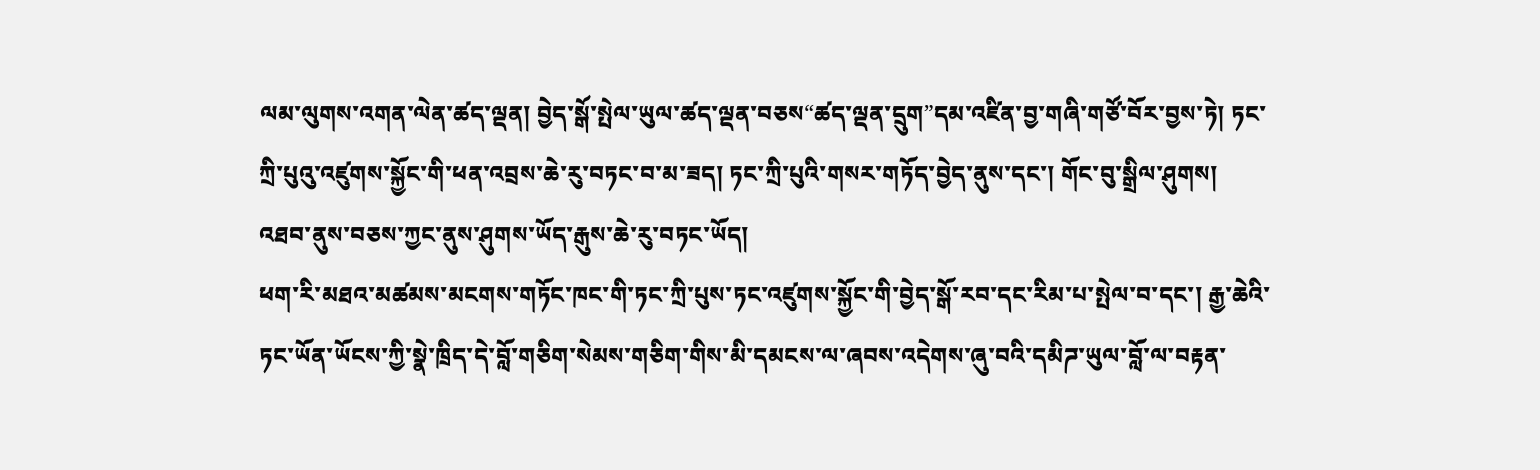ལམ་ལུགས་འགན་ལེན་ཚད་ལྡན། བྱེད་སྒོ་སྤེལ་ཡུལ་ཚད་ལྡན་བཅས“ཚད་ལྡན་དྲུག”དམ་འཛིན་བྱ་གཞི་གཙོ་བོར་བྱས་ཏེ། ཏང་ཀྲི་པུའུ་འཛུགས་སྐྱོང་གི་ཕན་འབྲས་ཆེ་རུ་བཏང་བ་མ་ཟད། ཏང་ཀྲི་པུའི་གསར་གཏོད་བྱེད་ནུས་དང་། གོང་བུ་སྒྲིལ་ཤུགས། འཐབ་ནུས་བཅས་ཀྱང་ནུས་ཤུགས་ཡོད་རྒུས་ཆེ་རུ་བཏང་ཡོད།
ཕག་རི་མཐའ་མཚམས་མངགས་གཏོང་ཁང་གི་ཏང་ཀྲི་པུས་ཏང་འཛུགས་སྐྱོང་གི་བྱེད་སྒོ་རབ་དང་རིམ་པ་སྤེལ་བ་དང་། རྒྱ་ཆེའི་ཏང་ཡོན་ཡོངས་ཀྱི་སྣེ་ཁྲིད་དེ་བློ་གཅིག་སེམས་གཅིག་གིས་མི་དམངས་ལ་ཞབས་འདེགས་ཞུ་བའི་དམིཌ་ཡུལ་བློ་ལ་བརྟན་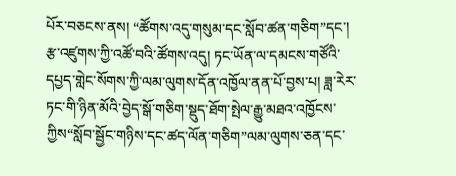པོར་བཅངས་ནས། “ཚོགས་འདུ་གསུམ་དང་སློབ་ཚན་གཅིག”དང་། རྩ་འཛུགས་ཀྱི་འཚོ་བའི་ཚོགས་འདུ། ཏང་ཡོན་ལ་དམངས་གཙོའི་དཔྱད་གླེང་སོགས་ཀྱི་ལམ་ལུགས་དོན་འཁྱོལ་ནན་པོ་བྱས་པ། ཟླ་རེར་ཏང་གི་ཉིན་མོའི་བྱེད་སྒོ་གཅིག་སྡུད་ཐོག་སྤེལ་རྒྱུ་མཐའ་འཁྱོངས་ཀྱིས“སློབ་སྦྱོང་གཉིས་དང་ཚད་ལོན་གཅིག”ལམ་ལུགས་ཅན་དང་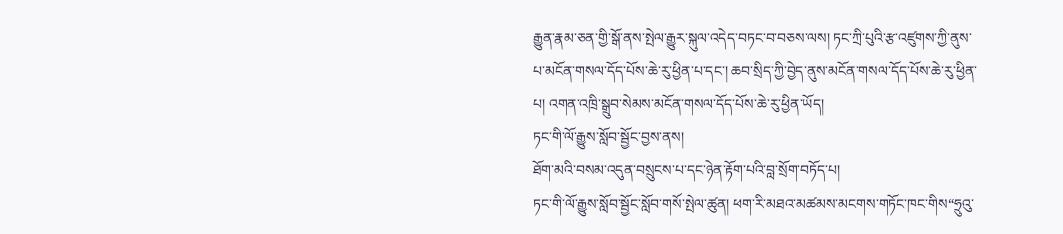རྒྱུན་རྣམ་ཅན་གྱི་སྒོ་ནས་སྤེལ་རྒྱུར་སྐུལ་འདེད་བཏང་བ་བཅས་ལས། ཏང་ཀྲི་པུའི་རྩ་འཛུགས་ཀྱི་ནུས་པ་མངོན་གསལ་དོད་པོས་ཆེ་རུ་ཕྱིན་པ་དང་། ཆབ་སྲིད་ཀྱི་བྱེད་ནུས་མངོན་གསལ་དོད་པོས་ཆེ་རུ་ཕྱིན་པ། འགན་འཁྲི་སྒྲུབ་སེམས་མངོན་གསལ་དོད་པོས་ཆེ་རུ་ཕྱིན་ཡོད།
ཏང་གི་ལོ་རྒྱུས་སློབ་སྦྱོང་བྱས་ནས།
ཐོག་མའི་བསམ་འདུན་བསྲུངས་པ་དང་ཉེན་རྟོག་པའི་བླ་སྲོག་བཏོད་པ།
ཏང་གི་ལོ་རྒྱུས་སློབ་སྦྱོང་སློབ་གསོ་སྤེལ་ཚུན། ཕག་རི་མཐའ་མཚམས་མངགས་གཏོང་ཁང་གིས“ཧྲུའུ་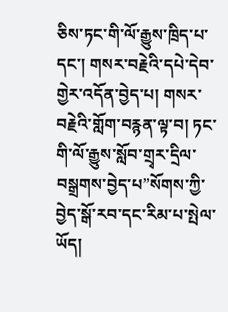ཅིས་ཏང་གི་ལོ་རྒྱུས་ཁྲིད་པ་དང་། གསར་བརྗེའི་དཔེ་དེབ་གྱེར་འདོན་བྱེད་པ། གསར་བརྗེའི་གློག་བརྙན་ལྟ་བ། ཏང་གི་ལོ་རྒྱུས་སློབ་གྲྭར་དྲིལ་བསྒྲགས་བྱེད་པ”སོགས་ཀྱི་བྱེད་སྒོ་རབ་དང་རིམ་པ་སྤེལ་ཡོད།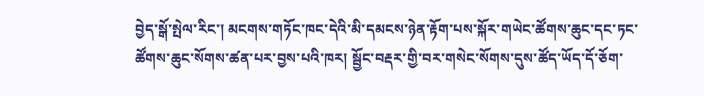བྱེད་སྒོ་སྤེལ་རིང་། མངགས་གཏོང་ཁང་དེའི་མི་དམངས་ཉེན་རྟོག་པས་སྐོར་གཡེང་ཚོགས་ཆུང་དང་ཏང་ཚོགས་ཆུང་སོགས་ཚན་པར་བྱས་པའི་ཁར། སྦྱོང་བརྡར་གྱི་བར་གསེང་སོགས་དུས་ཚོད་ཡོད་དོ་ཅོག་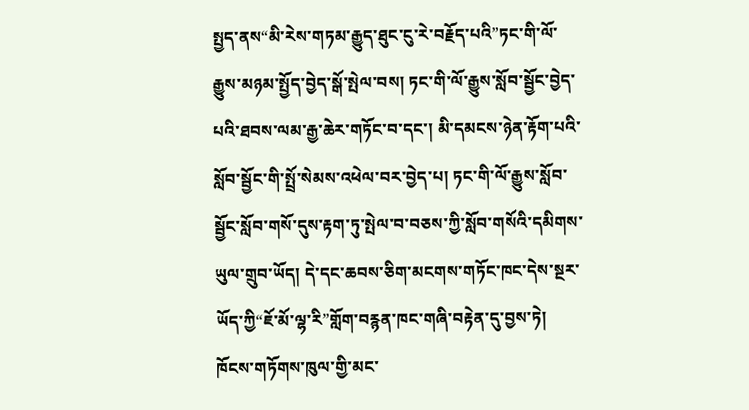སྤྱད་ནས“མི་རེས་གཏམ་རྒྱུད་ཐུང་ངུ་རེ་བརྗོད་པའི”ཏང་གི་ལོ་རྒྱུས་མཉམ་སྤྱོད་བྱེད་སྒོ་སྤེལ་བས། ཏང་གི་ལོ་རྒྱུས་སློབ་སྦྱོང་བྱེད་པའི་ཐབས་ལམ་རྒྱ་ཆེར་གཏོང་བ་དང་། མི་དམངས་ཉེན་རྟོག་པའི་སློབ་སྦྱོང་གི་སྤྲོ་སེམས་འཕེལ་བར་བྱེད་པ། ཏང་གི་ལོ་རྒྱུས་སློབ་སྦྱོང་སློབ་གསོ་དུས་རྟག་ཏུ་སྤེལ་བ་བཅས་ཀྱི་སློབ་གསོའི་དམིགས་ཡུལ་གྲུབ་ཡོད། དེ་དང་ཆབས་ཅིག་མངགས་གཏོང་ཁང་དེས་སྔར་ཡོད་ཀྱི“ཇོ་མོ་ལྷ་རི”གློག་བརྙན་ཁང་གཞི་བརྟེན་དུ་བྱས་ཏེ། ཁོངས་གཏོགས་ཁུལ་གྱི་མང་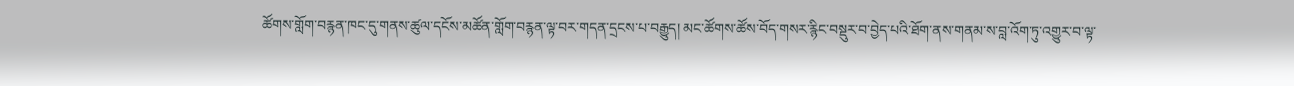ཚོགས་གློག་བརྙན་ཁང་དུ་གནས་ཚུལ་དངོས་མཚོན་གློག་བརྙན་ལྟ་བར་གདན་དྲངས་པ་བརྒྱུད། མང་ཚོགས་ཚོས་བོད་གསར་རྙིང་བསྡུར་བ་བྱེད་པའི་ཐོག་ནས་གནམ་ས་བླ་འོག་ཏུ་འགྱུར་བ་ལྟ་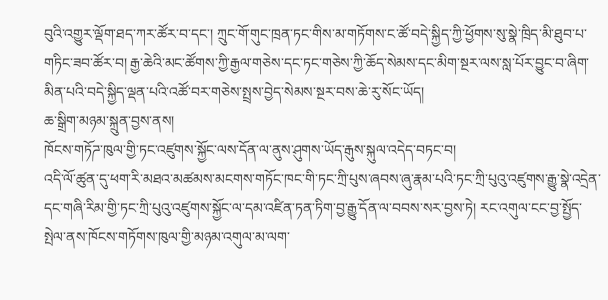བུའི་འགྱུར་ལྡོག་ཐད་ཀར་ཚོར་བ་དང་། ཀྲུང་གོ་གུང་ཁྲན་ཏང་གིས་མ་གཏོགས་ང་ཚོ་བདེ་སྐྱིད་ཀྱི་ཕྱོགས་སུ་སྣེ་ཁྲིད་མི་ཐུབ་པ་གཏིང་ཟབ་ཚོར་བ། རྒྱ་ཆེའི་མང་ཚོགས་ཀྱི་རྒྱལ་གཅེས་དང་ཏང་གཅེས་ཀྱི་ཆོད་སེམས་དང་མིག་སྔར་ལས་སླ་པོར་བྱུང་བ་ཞིག་མིན་པའི་བདེ་སྐྱིད་ལྡན་པའི་འཚོ་བར་གཅེས་སྤྲས་བྱེད་སེམས་སྔར་བས་ཆེ་རུ་སོང་ཡོད།
ཆ་སྒྲིག་མཉམ་སྐྲུན་བྱས་ནས།
ཁོངས་གཏོཌ་ཁུལ་གྱི་ཏང་འཛུགས་སྐྱོང་ལས་དོན་ལ་ནུས་ཤུགས་ཡོད་རྒུས་སྐུལ་འདེད་བཏང་བ།
འདི་ལོ་ཚུན་དུ་ཕག་རི་མཐའ་མཚམས་མངགས་གཏོང་ཁང་གི་ཏང་ཀྲི་པུས་ཞབས་ཞུ་རྣམ་པའི་ཏང་ཀྲི་པུའུ་འཛུགས་རྒྱུ་སྣེ་འདྲེན་དང་གཞི་རིམ་གྱི་ཏང་ཀྲི་པུའུ་འཛུགས་སྐྱོང་ལ་དམ་འཛིན་ཏན་ཏིག་བྱ་རྒྱུ་དོན་ལ་བབས་སར་བྱས་ཏེ། རང་འགུལ་ངང་བྱ་སྤྱོད་སྤེལ་ནས་ཁོངས་གཏོགས་ཁུལ་གྱི་མཉམ་འགུལ་མ་ལག་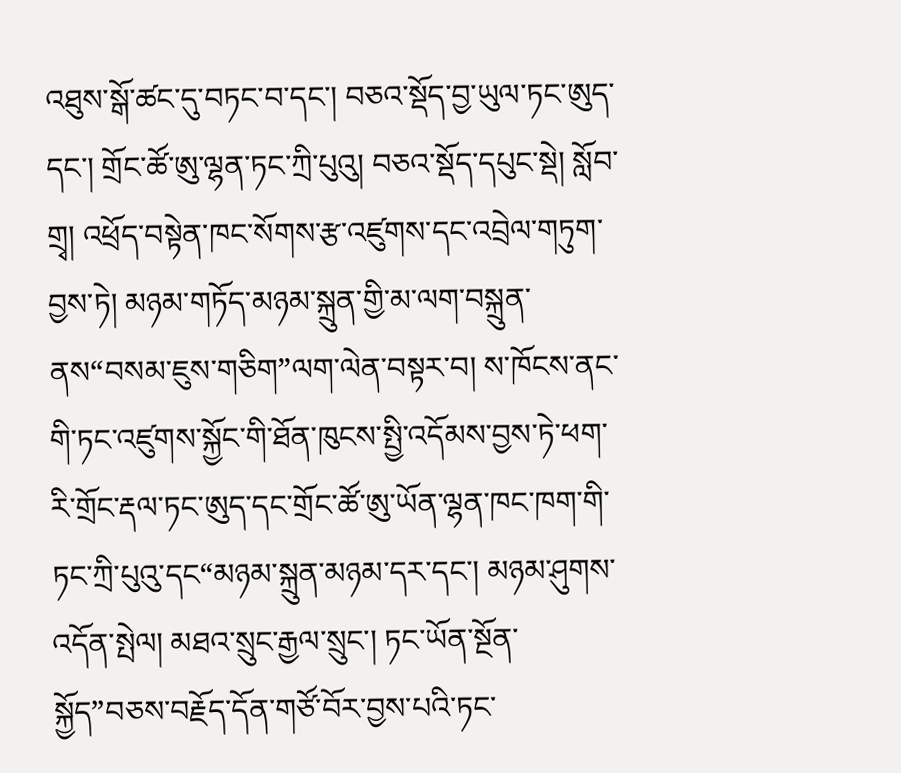འཐུས་སྒོ་ཚང་དུ་བཏང་བ་དང་། བཅའ་སྡོད་བྱ་ཡུལ་ཏང་ཨུད་དང་། གྲོང་ཚོ་ཨུ་ལྷན་ཏང་ཀྲི་པུའུ། བཅའ་སྡོད་དཔུང་སྡེ། སློབ་གྲྭ། འཕྲོད་བསྟེན་ཁང་སོགས་རྩ་འཛུགས་དང་འབྲེལ་གཏུག་བྱས་ཏེ། མཉམ་གཏོད་མཉམ་སྐྲུན་གྱི་མ་ལག་བསྐྲུན་ནས“བསམ་ཇུས་གཅིག”ལག་ལེན་བསྟར་བ། ས་ཁོངས་ནང་གི་ཏང་འཛུགས་སྐྱོང་གི་ཐོན་ཁུངས་སྤྱི་འདོམས་བྱས་ཏེ་ཕག་རི་གྲོང་རྡལ་ཏང་ཨུད་དང་གྲོང་ཚོ་ཨུ་ཡོན་ལྷན་ཁང་ཁག་གི་ཏང་ཀྲི་པུའུ་དང“མཉམ་སྐྲུན་མཉམ་དར་དང་། མཉམ་ཤུགས་འདོན་སྤེལ། མཐའ་སྲུང་རྒྱལ་སྲུང་། ཏང་ཡོན་སྔོན་སྐྱོད”བཅས་བརྗོད་དོན་གཙོ་བོར་བྱས་པའི་ཏང་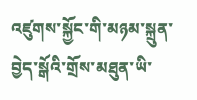འཛུགས་སྐྱོང་གི་མཉམ་སྐྲུན་བྱེད་སྒོའི་གྲོས་མཐུན་ཡི་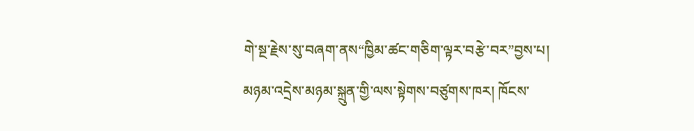གེ་སྔ་རྗེས་སུ་བཞག་ནས“ཁྱིམ་ཚང་གཅིག་ལྟར་བརྩེ་བར”བྱས་པ། མཉམ་འདྲེས་མཉམ་སྐྲུན་གྱི་ལས་སྟེགས་བཙུགས་ཁར། ཁོངས་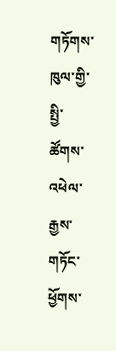གཏོགས་ཁུལ་གྱི་སྤྱི་ཚོགས་འཕེལ་རྒྱས་གཏོང་ཕྱོགས་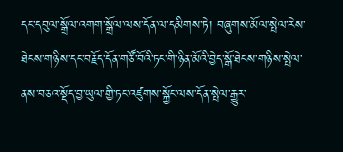དང་དབུལ་སྒྲོལ་འགག་སྒྲོལ་ལས་དོན་ལ་དམིགས་ཏེ། བཞུགས་མོལ་སྤེལ་རེས་ཐེངས་གཉིས་དང་བརྗོད་དོན་གཙོ་བོའི་ཏང་གི་ཉིན་མོའི་བྱེད་སྒོ་ཐེངས་གཉིས་སྤེལ་ནས་བཅའ་སྡོད་བྱ་ཡུལ་གྱི་ཏང་འཛུགས་སྐྱོང་ལས་དོན་སྤེལ་རྒྱུར་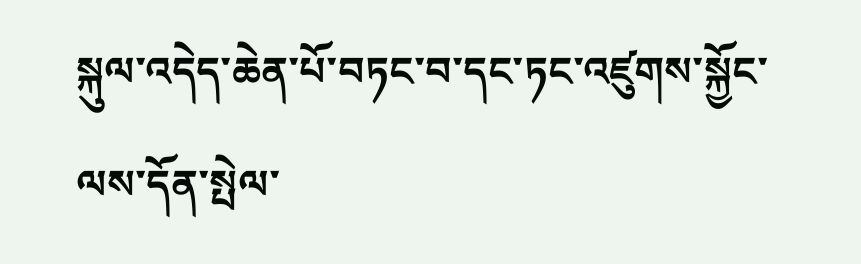སྐུལ་འདེད་ཆེན་པོ་བཏང་བ་དང་ཏང་འཛུགས་སྐྱོང་ལས་དོན་སྤེལ་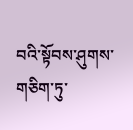བའི་སྟོབས་ཤུགས་གཅིག་ཏུ་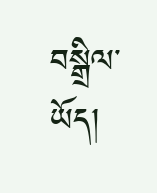བསྒྲིལ་ཡོད།